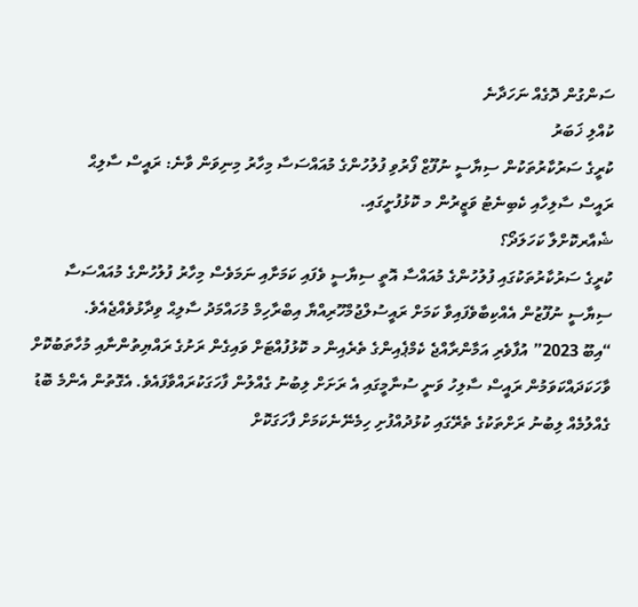ސަންގުން ދޮގެއް ނަހަދާނެ
ކުއްލި ޚަބަރު
ކުރީގެ ސަރުކާރުތަކުން ސިޔާސީ ނުފޫޒް ފޯރުވި ފުލުހުންގެ މުއައްސަސާ މިހާރު މިނިވަން ވާނެ: ރައީސް ސާލިޙް
ރައީސް ސާލިހާއި ކެބިނެޓު ވަޒީރުން މ ކޮޅުފުށީގައި.
ޝެއާރކޮށްލާ ކަހަލަދޯ؟
ކުރީގެ ސަރުކާރުތަކުގައި ފުލުހުންގެ މުއައްސާ އޮތީ ސިޔާސީ ވެފައި ކަމަށާއި ނަމަވެސް މިހާރު ފުލުހުންގެ މުއައްސަސާ ސިޔާސީ ނުފޫޒުން އެއްކިބާވެފައިވާ ކަމަށް ރައީސުލްޖުމްހޫރިއްޔާ އިބްރާހިމް މުހައްމަދު ސާލިޙް ވިދާޅުވެއްޖެއެވެ.
“އިބޫ 2023” އުފާވެރި އަމާންރާއްޖެ ކެމްޕެއިންގެ ތެރެއިން މ ކޮޅުފުއްޓަށް ވައިގެން ރަށުގެ ރައްޔިތުންނާއި މުހާތަބުކޮށް ވާހަކަދައްކަވަމުން ރައީސް ސާލިހު ވަނީ ސުނާމީގައި އެ ރަށަށް ލިބުނު ގެއްލުން ފާހަގަކުރައްވާފައެވެ. އެގޮތުން އެންމެ ބޮޑު ގެއްލުމެއް ލިބުނު ރަށްތަކުގެ ތެރޭގައި ކުޅުދުއްފުށި ހިމެނޭނެކަމަށް ފާހަގަކޮށް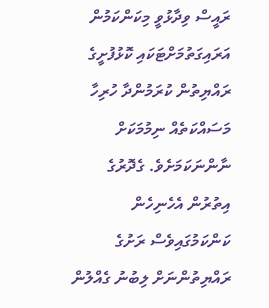ރައީސް ވިދާޅުވީ މިކަންކަމުން އަރައިގަތުމަށްޓަކައި ކޮޅުފުށީގެ ރައްޔިތުން ކުރަމުންދާ ހުރިހާ މަސައްކަތެއް ނިމުމަކަށް ނާންނަކަމަށެވެ. ގެދޮރުގެ އިތުރުން އެހެނިހެން ކަންކަމުގައިވެސް ރަށުގެ ރައްޔިތުންނަށް ލިބުނު ގެއްލުން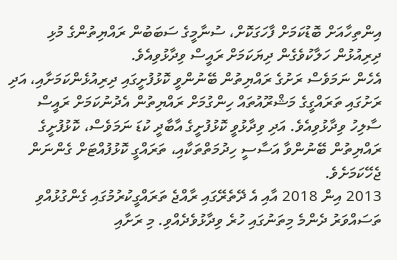އިންތިހާއަށް ބޮޑުކަމަށް ފާހަގަކޮށް، ސުނާމީގެ ސަބަބުން ރައްޔިތުންގެ މުޅި ދިރިއުޅުން ހަލާކުވެގެން ދިޔަކަމަށް ރައީސް ވިދާޅުވިއެވެ.
އެހެން ނަމަވެސް ރަށުގެ ރައްޔިތުން ބޭނުންވީ ކޮޅުފުށީގައި ދިރިއުޅެންކަމަށާއި، އަދި ރަށުގައި ތަރައްގީގެ މަޝްރޫއުތައް ހިންގުމަށް ރައްޔިތުން އެދުނުކަމަށް ރައީސް ސާލިހު ވިދާޅުވިއެވެ. އަދި ވިދާޅުވީ ކޮޅުފުށީގެ އާބާދީ ކުޑަ ނަމަވެސް، ކޮޅުފުށީގެ ރައްޔިތުން ބޭނުންވާ އަސާސީ ހިދުމަތްތަކާއި، ތަރައްގީ ކޮޅުފުއްޓަށް ގެންނަން ޖެހޭކަމަށެވެ.
2013 އިން 2018 އާއި އެ ދޭތެރޭގައި ރާއްޖެ ތަރައްގީކުރުމުގައި ގެންގުޅުއްވި ތަސައްވަރު ދެންމެ މިތަނުގައި ހުރެ ވިދާޅުވެދެއްވި. މި ރަށާއި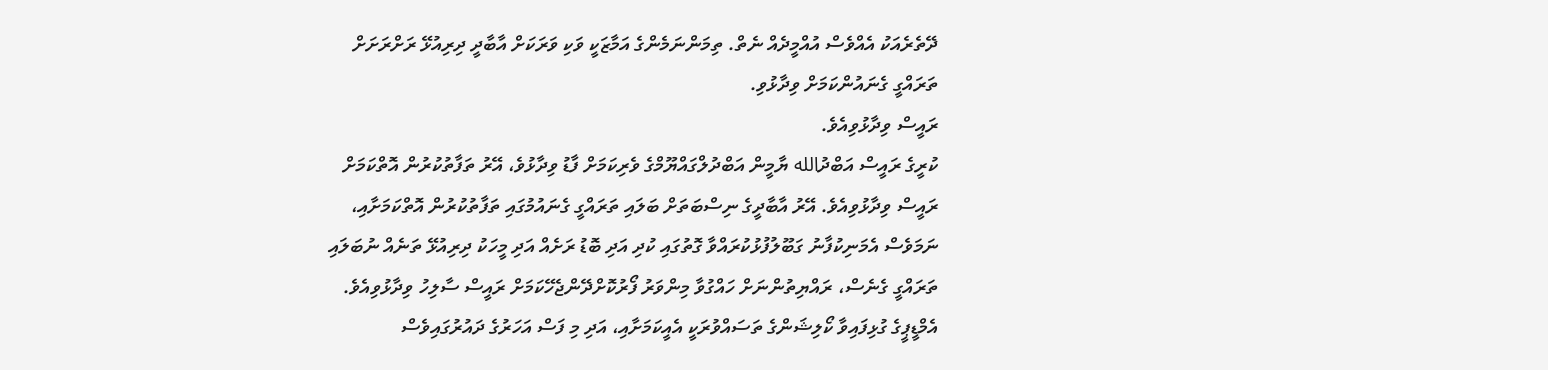ދޭތެރެއަކު އެއްވެސް އުއްމީދެއް ނެތް. ތިމަންނަމެންގެ އަމާޒަކީ ވަކި ވަރަކަށް އާބާދީ ދިރިއުޅޭ ރަށްރަށަށް ތަރައްގީ ގެނައުންކަމަށް ވިދާޅުވި.
ރައީސް ވިދާޅުވިއެވެ.
ކުރީގެ ރައީސް އަބްދުالله ޔާމީން އަބްދުލްގައްޔޫމްގެ ވެރިކަމަށް ފާޑު ވިދާޅުވެ، އޭރު ތަފާތުކުރުން އޮތްކަމަށް ރައީސް ވިދާޅުވިއެވެ. އޭރު އާބާދީގެ ނިސްބަތަށް ބަލައި ތަރައްގީ ގެނައުމުގައި ތަފާތުކުރުން އޮތްކަމަށާއި، ނަމަވެސް އެމަނިކުފާނު ގަބޫލުފުޅުކުރައްވާ ގޮތުގައި ކުދި އަދި ބޮޑު ރަށެއް އަދި މީހަކު ދިރިއުޅޭ ތަނެއް ނުބަލައި ތަރައްގީ ގެނެސް، ރައްޔިތުންނަށް ހައްގުވާ މިންވަރު ފޯރުކޮށްދޭންޖެހޭކަމަށް ރައީސް ސާލިހު ވިދާޅުވިއެވެ.
އެމްޑީޕީގެ ގުޅިފައިވާ ކޯލިޝަންގެ ތަސައްވުރަކީ އެއީކަމަށާއި، އަދި މި ފަސް އަހަރުގެ ދައުރުގައިވެސް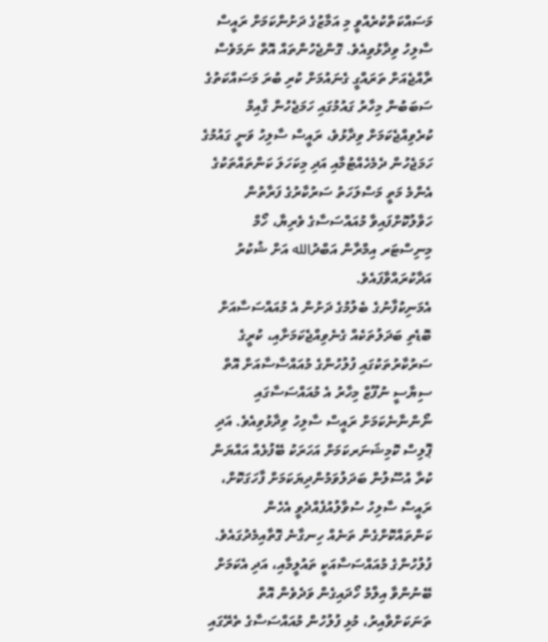މަސައްކަތްކުރެއްވީ މި އަމާޒުގެ ދަށުންކަމަށް ރައީސް ސާލިހު ވިދާޅުވިއެވެ. ގޮންޖެހުންތައް އޮތް ނަމަވެސް ރާއްޖެއަށް ތަރައްގީ ގެނައުމަށް ކުރި ބުރަ މަސައްކަތުގެ ސަބަބުން މިހާރު ގައުމުގައި ހަމަޖެހުން ގާއިމް ކުރެވިއްޖެކަމަށް ވިދާޅުވެ، ރައީސް ސާލިހު ވަނީ ގައުމުގެ ހަމަޖެހުން ދެމެހެއްޓުމާއި އަދި މިކަހަލަ ކަންތައްތަކުގެ އެންމެ މަތީ މަސްލަހަތު ސަރުކާރުގެ ފަރާތުން ހަވާލުކޮށްފައިވާ މުއައްސަސާގެ ވެރިޔާ، ހޯމް މިނިސްޓަރ އިމްރާން އަބްދުالله އަށް ޝުކުރު އަދާކުރައްވާފައެވެ.
އެމަނިކުފާނުގެ ބެލުމުގެ ދަށުން އެ މުއައްސަސާއަށް ބޮޑެތި ބަދަލުތަކެއް ގެނެވިއްޖެކަމަށާއި، ކުރީގެ ސަރުކާރުތަކުގައި ފުލުހުންގެ މުއައްސާސާއަށް އޮތް ސިޔާސީ ނުފޫޒް މިހާރު އެ މުއައްސަސާގައި ނޯންނާނެކަމަށް ރައީސް ސާލިހު ވިދާޅުވިއެވެ. އަދި ޕޮލިސް ކޮމިޝަނަރކަމަށް އަހަރަކު ބޭފުޅެއް އައްޔަން ކުރާ އުސޫލުން ބަދަލުވަމުންދިޔަކަމަށް ފާހަގަކޮށް، ރައީސް ސާލިހު ސުވާލުއުފެއްދެވީ އެހެން ކަންތައްކޮށްގެން ތަނެއް ހިނގާނެ ގޮތާއިމެދުގައެވެ.
ފުލުހުންގެ މުއައްސަސާއަކީ ތައުލީމާއި، އަދި އެކަމަށް ބޭނުންވާ އިލްމު ހޯދައިގެން ވަދެވެން އޮތް ތަނަކަށްވާއިރު، މުޅި ފުލުހުން މުއައްސަސާގެ ތެރޭގައި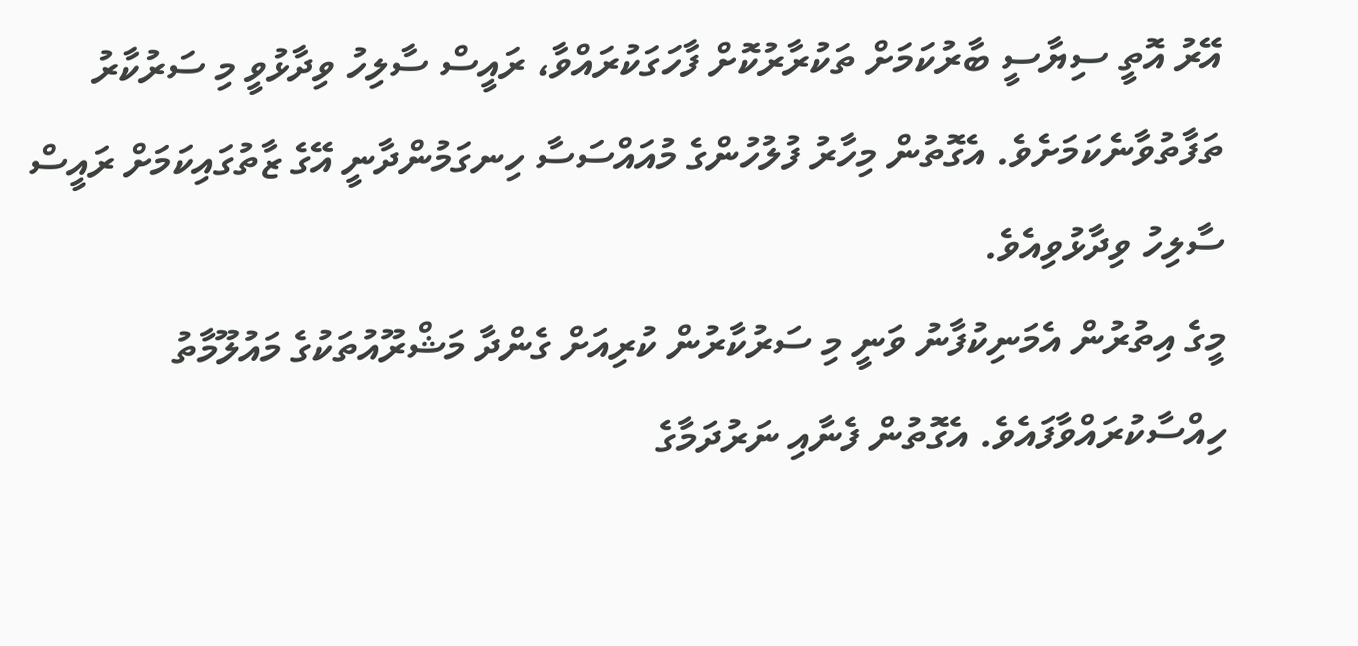އޭރު އޮތީ ސިޔާސީ ބާރުކަމަށް ތަކުރާރުކޮށް ފާހަގަކުރައްވާ، ރައީސް ސާލިހު ވިދާޅުވީ މި ސަރުކާރު ތަފާތުވާނެކަމަށެވެ. އެގޮތުން މިހާރު ފުލުހުންގެ މުއައްސަސާ ހިނގަމުންދާނީ އޭގެ ޒާތުގައިކަމަށް ރައީސް ސާލިހު ވިދާޅުވިއެވެ.
މީގެ އިތުރުން އެމަނިކުފާނު ވަނީ މި ސަރުކާރުން ކުރިއަށް ގެންދާ މަޝްރޫއުތަކުގެ މައުލޫމާތު ހިއްސާކުރައްވާފައެވެ. އެގޮތުން ފެނާއި ނަރުދަމާގެ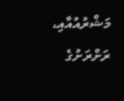މަޝްރުއުއާއި، ރަށްރަށުގެ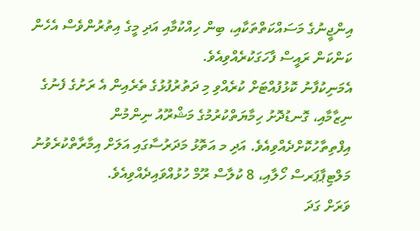އިންޖީނުގެ މަސައްކަތްތަކާއި، ބިން ހިއްކުމާއި އަދި މީގެ އިތުރުންވެސް އެހެން ކަންކަން ރައީސް ފާހަގަކުރެއްވިއެވެ.
އެމަނިކުފާނު ކޮޅުފުއްޓަށް ކުރެއްވި މި ދަތުރުފުޅުގެ ތެރެއިން އެ ރަށުގެ ފެނުގެ ނިޒާމާއި، ގޮނޑުދޮށު ހިމާޔަތްކުރުމުގެ މަޝްރޫއު ނިންމުން އިފްތިތާހުކޮށްދެއްވިއެވެ. އަދި މ އަތޮޅު މަދަރުސާގައި އަލަށް އިމާރާތްކުރެވުނު މަލްޓިޕާޕަރސް ހޯލާއި، 8 ކުލާސް ރޫމް ހުޅުއްވައިދެއްވިއެވެ.
ވަރަށް ގަދަ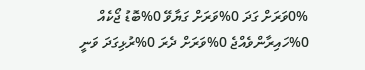0%ވަރަށް ގަދަ 0%ވަރަށް ގަޔާވޭ 0%ބޮޑު ޖޯކެއް 0%ހައިރާންވެއްޖެ 0%ވަރަށް ދެރަ 0%ރުޅިގަދަ ވަނީ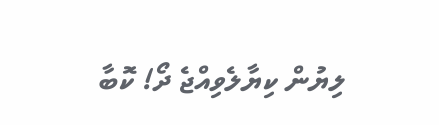ލިޔުން ކިޔާލެވިއްޖެ ދޯ! ކޮބާ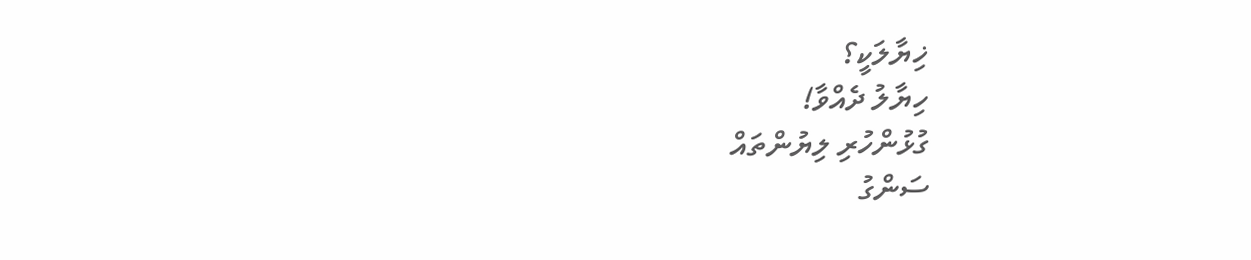ޚިޔާލަކީ؟
ހިޔާލު ދެއްވާ!
ގުޅުންހުރި ލިޔުންތައް
ސަންގު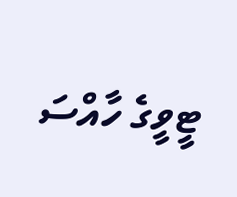ޓީވީގެ ހާއްސަ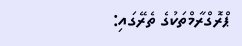ޕްރޮގްރާމްތަކުގެ ތެރޭގައި: